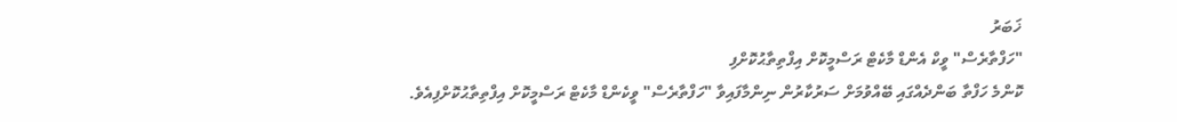ޚަބަރު
"ހަފްތާރެސް" ވީކް އެންޑް މާކެޓް ރަސްމީކޮށް އިފްތިތާޙުކޮށްފި
ކޮންމެ ހަފްތާ ބަންދެއްގައި ބޭއްވުމަށް ސަރުކާރުން ނިންމާފައިވާ "ހަފްތާރެސް" ވީކެންޑް މާކެޓް ރަސްމީކޮށް އިފްތިތާޙުކޮށްފިއެވެ.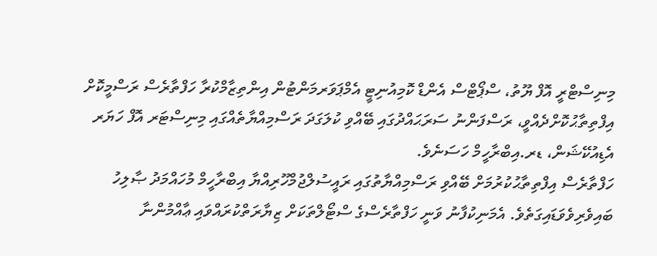މިނިސްޓްރީ އޮފް ޔޫތު، ސްޕޯޓްސް އެންޑް ކޮމިއުނިޓީ އެމްޕަވަރމަންޓުން އިންތިޒާމްކުރާ ހަފްތާރެސް ރަސްމީކޮށް އިފްތިތާޙުކޮށްދެއްވީ، ރަސްފަންނު ސަރަޙައްދުގައި ބޭއްވި ކުލަގަދަ ރަސްމިއްޔާތެއްގައި މިނިސްޓަރ އޮފް ހަޔަރ އެޑިއުކޭޝަން، ޑރ.އިބްރާހީމް ހަސަނެވެ.
ހަފްތާރެސް އިފްތިތާޙުކުރުމަށް ބޭއްވި ރަސްމިއްޔާތުގައި ރައީސުލްޖުމްހޫރިއްޔާ އިބްރާހީމް މުހައްމަދު ޞާލިހު ބައިވެރިވެވަޑައިގަތެވެ. އެމަނިކުފާނު ވަނީ ހަފްތާރެސްގެ ސްޓޯލްތަކަށް ޒިޔާރަތްކުރައްވައި ޢާއްމުންނާ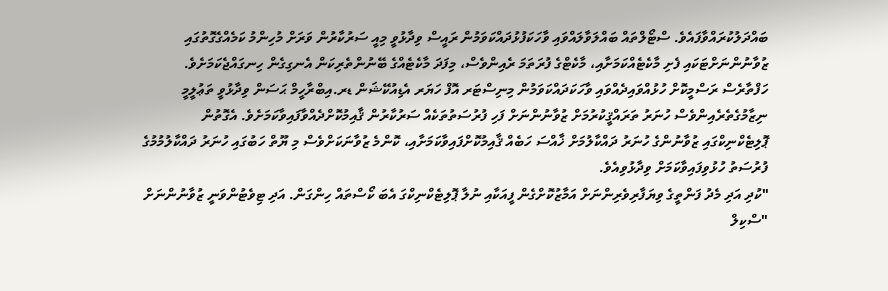ބައްދަލުކުރައްވާފައެވެ. ސްޓޯލްތައް ބައްލަވާލައްވައި ވާހަކަފުޅުދައްކަވަމުން ރައީސް ވިދާޅުވީ މިއީ ސަރުކާރުން ވަރަށް މުހިންމު ކަމެއްގެގޮތުގައި ޒުވާނުންނަށްޓަކައި ފެށި މާކެޓެއްކަމަށާއި، މާކެޓްގެ ފުރަތަމަ ރެއިންވެސް، މިފަދަ މާކެޓެއްގެ ބޭނުންތެރިކަން އެނގިގެން ހިނގައްޖެކަމަށެވެ.
ހަފްތާރެސް ރަސްމީކޮށް ހުޅުއްވައިދެއްވައި ވާހަކަދައްކަވަމުން މިނިސްޓަރ އޮފް ހަޔަރ އެޑިއުކޭޝަން ޑރ.އިބްރާހީމް ޙަސަން ވިދާޅުވީ ތަޢުލީމީ ނިޒާމުގެތެރެއިންވެސް ހުނަރު ތަރައްޤީކުރުމަށް ޒުވާނުންނަށް ފަހި ފުރުސަތުތަކެއް ސަރުކާރުން ޤާއިމުކޮށްދެއްވާފައިވާކަމަށެވެ. އެގޮތުން ޕޮލިޓެކްނިކްގައި ޒުވާނުންގެ ހުނަރު ދައްކާލުމަށް ޚާއްސަ ހަބެއް ޤާއިމުކޮށްފައިވާކަމަށާއި، ކޮންމެ ޒުވާނަކަށްވެސް މި ޔޫތް ހަބުގައި ހުނަރު ދައްކާލުމުމުގެ ފުރުސަތު ހުޅުވިފައިވާކަމަށް ވިދާޅުވިއެވެ.
"ކުދި އަދި މެދު ފަންތީގެ ވިޔަފާރިވެރިންނަށް އަމާޒުކޮށްގެން ފީއަކާއި ނުލާ ޕޮލިޓެކްނިކްގަ އެބަ ކޯސްތައް ހިންގަން. އަދި ޓިވެޓުންވަނީ ޒުވާނުންނަށް "ސްކިލް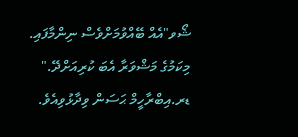ޝޯވ"އެއް ބޭއްވުމަށްވެސް ނިންމާފައި. މިކަމުގެ މަޝްވަރާ އެބަ ކުރިއަށްދޭ."
ޑރ.އިބްރާހީމް ޙަސަން ވިދާޅުވިއެވެ.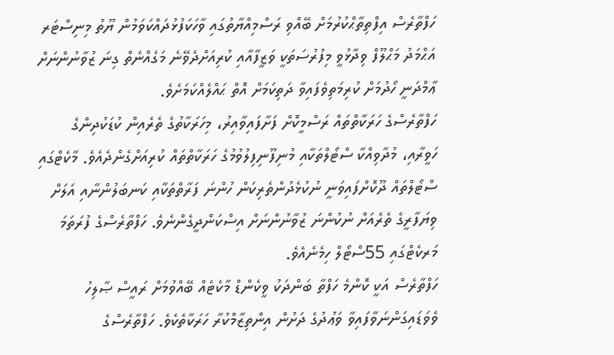ހަފްތާރެސް އިފްތިތާޙްކުރުމަށް ބޭއްވި ރަސްމިއްޔާތުގައި ވާހަކަފުޅުދައްކަވަމުން ޔޫތު މިނިސްޓަރ އަޙްމަދު މަޙްލޫފް ވިދާޅުވީ މިފުރުސަތަކީ ވަޒީފާއާއި ކުރިއަށްދެވޭނެ މަގެއްނެތް ގިނަ ޒުވާނުންނަށް ޢާމްދަނީ ހޯދުމަށް ކުރިމަތިވެފައިވާ ދަތިކަމަށް އޮތް ޙައްލެއްކަމަށެވެ.
ހަފްތާރެސްގެ ހަރަކާތްތައް ރަސްމީކޮށް ފަށާފައިވާއިރު، މިހަރަކާތުގެ ތެރެއިން ކުޑަކުދިންގެ ހަވީރާއި، މުދާވިއްކާ ސްޓޯލްތަކާއި މުނިފޫނިފިލުވުމުގެ ހަރަކާތްތައް ކުރިއަށްގެންދެއެވެ. މާކެޓްގައި ސްޓޯލްތައް ދޫކޮށްފައިވަނީ ނުކުޅެދުންތެރިކަން ހުންނަ ފަރާތްތަކާއި ކަނބަލުންނާއި އަލަށް ވިޔަފާރީގެ ތެރެއަށް ނުކުންނަ ޒުވާނުންނަށް އިސްކަންދީގެންނެވެ. ހަފްތާރެސްގެ ފުރަތަމަ މަރކެޓްގައި 55ސްޓޯލް ހިމެނެއެވެ.
ހަފްތާރެސް އަކީ ކޮންމެ ހަފްތާ ބަންދަކު ވީކެންޑް މާކެޓެއް ބޭއްވުމަށް ރައީސް ޞާލިހު ވެވަޑައިގަންނަވާފައިވާ ވަޢުދުގެ ދަށުން އިންތިޒާމްކުރާ ހަރަކާތެކެވެ. ހަފްތާރެސްގެ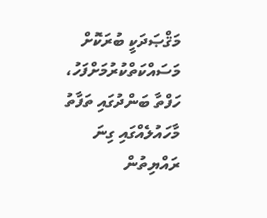މަޤްޞަދަކީ ބުރަކޮށް މަސައްކަތްކުރުމަށްފަހު، ހަފްތާ ބަންދުގައި ތަފާތު މާހައުލެއްގައި ގިނަ ރައްޔިތުން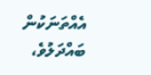އެއްތަނަކުން ބައްދަލުވެ،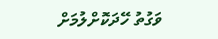ވަގުތު ހޭދަކޮށްލުމަށް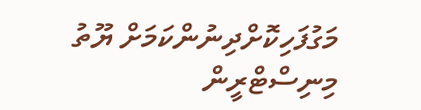މަގުފަހިކޮށްދިނުންކަމަށް ޔޫތު މިނިސްޓްރީން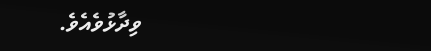ވިދާޅުވެއެވެ.